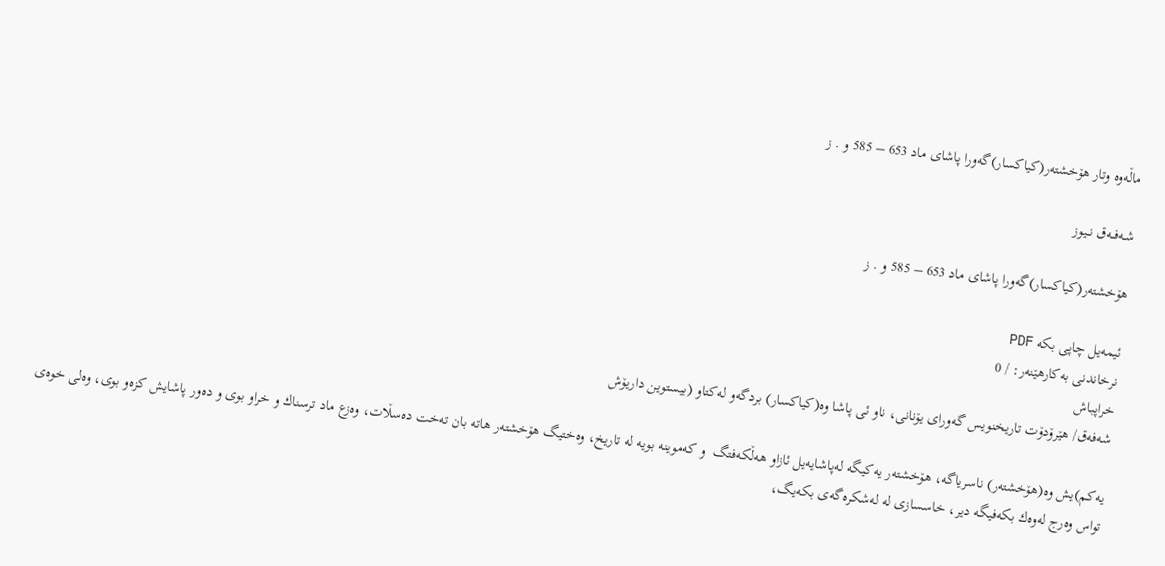ماڵه‌وه‌ وتار هۆخشته‌ر(كیاكسار)گه‌ورا پاشاى ماد 653 – 585 و . ز

شـه‌فــه‌ق نــیوز

هۆخشته‌ر(كیاكسار)گه‌ورا پاشاى ماد 653 – 585 و . ز

ئیمه‌یل چاپی بکه PDF
نرخاندنی به‌کارهێنه‌ر: / 0
خراپباش
شه‌فه‌ق/ هێرۆدۆت تاریخنویس گه‌وراى یۆنانى، ناو ئى پاشا وه‌(كیاكسار) بردگه‌و له‌كتاو (بیستوین داریۆش

یه‌كم)یش وه‌(هۆخشته‌ر) ناسریاگه‌، هۆخشته‌ر یه‌كیگه‌ له‌پاشایه‌یل ئازاو هه‌ڵكه‌فتگ  و كه‌موینه‌ بویه‌ له‌ تاریخ، وه‌ختیگ هۆخشته‌ر هاته‌ بان ته‌خت ده‌سڵات، وه‌زع ماد ترسناك و خراو بوى و ده‌ور پاشایش كزه‌و بوى، وه‌لى خوه‌ى تواس وه‌رج له‌وه‌ك بكه‌فیگه‌ دیر، خاسسازى له‌ له‌شكره‌گه‌ى بكه‌یگ،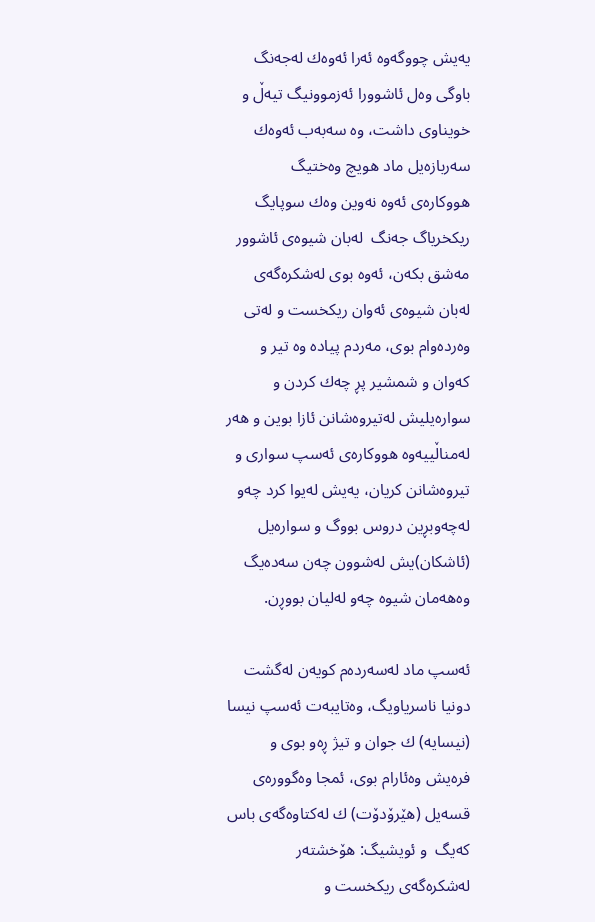یه‌یش چووگه‌وه‌ ئه‌را ئه‌وه‌ك له‌جه‌نگ  باوگى وه‌ل ئاشوورا ئه‌زموونیگ تیه‌ڵ و خویناوى داشت، وه‌ سه‌به‌ب ئه‌وه‌ك سه‌ربازه‌یل ماد هویچ وه‌ختیگ  هووكاره‌ى ئه‌وه‌ نه‌وین وه‌ك سوپایگ  ریكخریاگ جه‌نگ  له‌بان شیوه‌ى ئاشوور مه‌شق بكه‌ن، ئه‌وه‌ بوى له‌شكره‌گه‌ى له‌بان شیوه‌ى ئه‌وان ریكخست و له‌تى وه‌رده‌وام بوى، مه‌ردم پیاده‌ وه‌ تیر و كه‌وان و شمشیر پڕ چه‌ك كردن و سواره‌یلیش له‌تیروه‌شانن ئازا بوین و هه‌ر له‌مناڵییه‌وه‌ هووكاره‌ى ئه‌سپ سوارى و تیروه‌شانن كریان، یه‌یش له‌یوا كرد چه‌و له‌چه‌وبڕین دروس بووگ و سواره‌یل (ئاشكان)یش له‌شوون چه‌ن سه‌ده‌یگ  وه‌هه‌مان شیوه‌ چه‌و له‌لیان بووڕن.

ئه‌سپ ماد له‌سه‌رده‌م كویه‌ن له‌گشت دونیا ناسریاویگ، وه‌تایبه‌ت ئه‌سپ نیسا (نیسایه‌) ك جوان و تیژ ڕه‌و بوى و فره‌یش وه‌ئارام بوى، ئمجا وه‌گووره‌ى قسه‌یل (هێرۆدۆت) ك له‌كتاوه‌گه‌ى باس كه‌یگ  و ئویشیگ: هۆخشته‌ر له‌شكره‌گه‌ى ریكخست و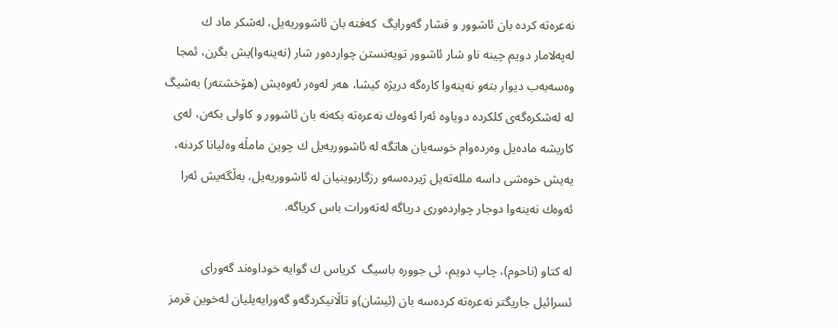نه‌عره‌ته‌ كرده‌ بان ئاشوور و فشار گه‌ورایگ  كه‌فته‌ بان ئاشووریه‌یل، له‌شكر ماد ك له‌په‌لامار دویم چینه‌ ناو شار ئاشوور تویه‌نستن چوارده‌ور شار (نه‌ینه‌وا)یش بگرن، ئمجا وه‌سه‌به‌ب دیوار بته‌و نه‌ینه‌وا كاره‌گه‌ دریژه‌ كیشا، هه‌ر له‌وه‌ر ئه‌وه‌یش (هۆخشته‌ر) به‌شیگ  له‌ له‌شكره‌گه‌ى كلكرده‌ دویاوه‌ ئه‌را ئه‌وه‌ك نه‌عره‌ته‌ بكه‌نه‌ بان ئاشوور و كاولى بكه‌ن، له‌ى كاریشه‌ ماده‌یل وه‌رده‌وام خوسه‌یان هاتگه‌ له‌ ئاشووریه‌یل ك چوین مامڵه‌ وه‌لیانا كردنه‌، یه‌یش خوه‌شى داسه‌ ملله‌ته‌یل ژیرده‌سه‌و رزگاربوینیان له‌ ئاشووریه‌یل، به‌ڵگه‌یش ئه‌را ئه‌وه‌ك نه‌ینه‌وا دوجار چوارده‌ورى دریاگه‌ له‌ته‌ورات باس كریاگه‌.

له‌ كتاو (ناحوم)، چاپ دویم، ئى جووره‌ باسیگ  كریاس ك گوایه‌ خوداوه‌ند گه‌وراى ئسرائیل جاریگتر نه‌عره‌ته‌ كرده‌سه‌ بان (ئیشان)و تاڵانیكردگه‌و گه‌ورایه‌یلیان له‌خوین قرمز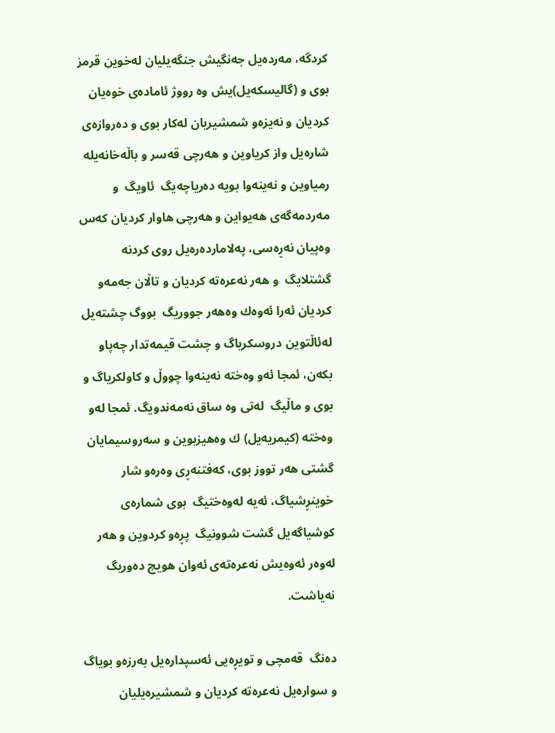كردگه‌، مه‌رده‌یل جه‌نگیش جنگه‌یلیان له‌خوین قرمز بوى و (گالیسكه‌یل)یش وه‌ رووژ ئاماده‌ى خوه‌یان كردیان و نه‌یزه‌و شمشیریان له‌كار بوى و ده‌روازه‌ى شاره‌یل واز كریاوین و هه‌رچى قه‌سر و باڵه‌خانه‌یله‌ رمیاوین و نه‌ینه‌وا بویه‌ ده‌ریاچه‌یگ  ئاویگ  و مه‌ردمه‌گه‌ى هه‌یواین و هه‌رچى هاوار كردیان كه‌س وه‌پیان نه‌ڕه‌سى، په‌لامارده‌ره‌یل روى كردنه‌ گشتلایگ  و هه‌ر نه‌عره‌ته‌ كردیان و تاڵان جه‌مه‌و كردیان ئه‌را ئه‌وه‌ك وه‌هه‌ر جووریگ  بووگ چشته‌یل له‌ئاڵتوین دروسكریاگ و چشت قیمه‌تدار چه‌پاو بكه‌ن، ئمجا ئه‌و وه‌خته‌ نه‌ینه‌وا چووڵ و كاولكریاگ و بوى و ماڵیگ  له‌تى وه‌ ساق نه‌مه‌ندویگ. ئمجا له‌و وه‌خته‌ (كیمریه‌یل) ك وه‌هیزبوین و سه‌روسیمایان گشتى هه‌ر تووز بوى، كه‌فتنه‌ڕى وه‌ره‌و شار خوینڕشیاگ، ئه‌یه‌ له‌وه‌ختیگ  بوى شماره‌ى كوشیاگه‌یل گشت شوونیگ  پڕه‌و كردوین و هه‌ر له‌وه‌ر ئه‌وه‌یش نه‌عره‌ته‌ى ئه‌وان هویچ ده‌وریگ  نه‌یاشت.

ده‌نگ  قه‌مچى و تویڕه‌یى ئه‌سپداره‌یل به‌رزه‌و بویاگ و سواره‌یل نه‌عره‌ته‌ كردیان و شمشیره‌یلیان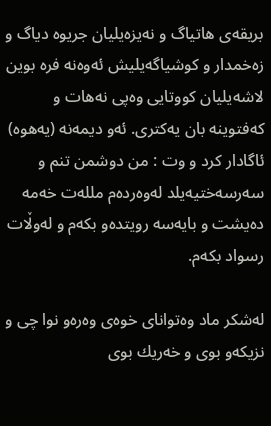بریقه‌ى هاتیاگ و نه‌یزه‌یلیان جریوه‌ دیاگ و زه‌خمدار و كوشیاگه‌یلیش ئه‌وه‌نه‌ فره‌ بوین لاشه‌یلیان كووتایى وه‌پى نه‌هات و كه‌فتوینه‌ بان یه‌كترى. ئه‌و دیمه‌نه‌ (یه‌هوه‌) ئاگادار كرد و وت : من دوشمن تنم و سه‌رسه‌ختیه‌یلد له‌وه‌رده‌م ملله‌ت خه‌مه‌ ده‌یشت و بایه‌سه‌ رویتده‌و بكه‌م و له‌وڵات رسواد بكه‌م.

له‌شكر ماد وه‌تواناى خوه‌ى وه‌ره‌و نوا چى و نزیكه‌و بوى و خه‌ریك بوى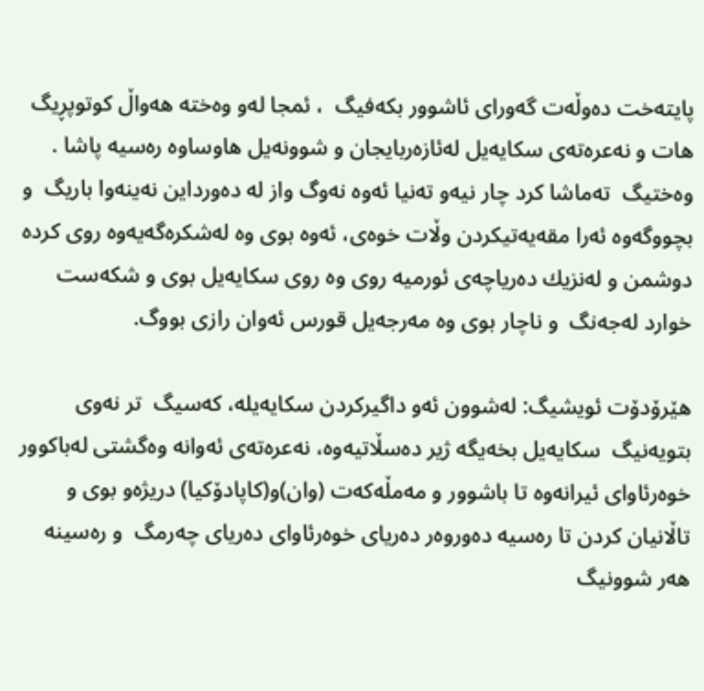پایته‌خت ده‌وڵه‌ت گه‌وراى ئاشوور بكه‌فیگ  ، ئمجا له‌و وه‌خته‌ هه‌واڵ كوتوپڕیگ  هات و نه‌عره‌ته‌ى سكایه‌یل له‌ئازه‌ربایجان و شوونه‌یل هاوساوه‌ ره‌سیه‌ پاشا . وه‌ختیگ  ته‌ماشا كرد چار نیه‌و ته‌نیا ئه‌وه‌ نه‌وگ واز له‌ ده‌ورداین نه‌ینه‌وا باریگ  و بچووگه‌وه‌ ئه‌را مقه‌یه‌تیكردن وڵات خوه‌ى، ئه‌وه‌ بوى وه‌ له‌شكره‌گه‌یه‌وه‌ روى كرده‌ دوشمن و له‌نزیك ده‌ریاچه‌ى ئورمیه‌ روى وه‌ روى سكایه‌یل بوى و شكه‌ست خوارد له‌جه‌نگ  و ناچار بوى وه‌ مه‌رجه‌یل قورس ئه‌وان رازى بووگ.

هێرۆدۆت ئویشیگ: له‌شوون ئه‌و داگیركردن سكایه‌یله‌، كه‌سیگ  تر نه‌وى بتویه‌نیگ  سكایه‌یل بخه‌یگه‌ ژیر ده‌سڵاتیه‌وه‌، نه‌عره‌ته‌ى ئه‌وانه‌ وه‌گشتى له‌باكوور خوه‌رئاواى ئیرانه‌وه‌ تا باشوور و مه‌مڵه‌كه‌ت (وان)و(كاپادۆكیا) دریژه‌و بوى و تاڵانیان كردن تا ره‌سیه‌ ده‌وروه‌ر ده‌ریاى خوه‌رئاواى ده‌ریاى چه‌رمگ  و ره‌سینه‌ هه‌ر شوونیگ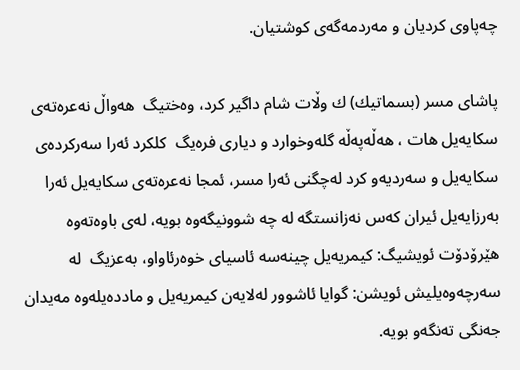چه‌پاوى كردیان و مه‌ردمه‌گه‌ى كوشتیان.

پاشاى مسر (بسماتیك) ك وڵات شام داگیر كرد، وه‌ختیگ  هه‌واڵ نه‌عره‌ته‌ى سكایه‌یل هات ، هه‌ڵه‌په‌ڵه‌ گله‌وخوارد و دیارى فره‌یگ  كلكرد ئه‌را سه‌ركرده‌ى سكایه‌یل و سه‌ردیه‌و كرد له‌چگنى ئه‌را مسر، ئمجا نه‌عره‌ته‌ى سكایه‌یل ئه‌را به‌رزایه‌یل ئیران كه‌س نه‌زانستگه‌ له‌ چه‌ شوونیگه‌وه‌ بویه‌، له‌ى باوه‌ته‌وه‌ هێرۆدۆت ئویشیگ: كیمریه‌یل چینه‌سه‌ ئاسیاى خوه‌رئاواو، به‌عزیگ  له‌ سه‌رچه‌وه‌یلیش ئویشن: گوایا ئاشوور له‌لایه‌ن كیمریه‌یل و مادده‌یله‌وه‌ مه‌یدان جه‌نگى ته‌نگه‌و بویه‌.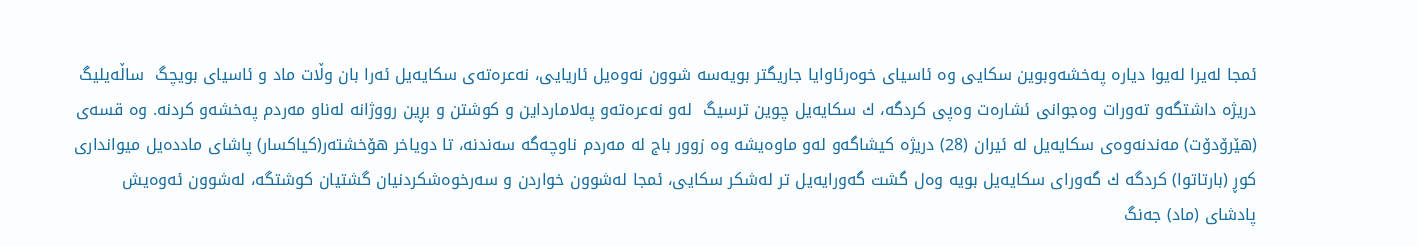ئمجا له‌یرا له‌یوا دیاره‌ په‌خشه‌وبوین سكایى وه‌ ئاسیاى خوه‌رئاوایا جاریگتر بویه‌سه‌ شوون نه‌وه‌یل ئاریایى، نه‌عره‌ته‌ى سكایه‌یل ئه‌را بان وڵات ماد و ئاسیاى بویچگ  ساڵه‌یلیگ  دریژه‌ داشتگه‌و ته‌ورات وه‌جوانى ئشاره‌ت وه‌پى كردگه‌، ك سكایه‌یل چوین ترسیگ  له‌و نه‌عره‌ته‌و په‌لامارداین و كوشتن و بڕین رووژانه‌ له‌ناو مه‌ردم په‌خشه‌و كردنه‌. وه‌ قسه‌ى (هێرۆدۆت) مه‌ندنه‌وه‌ى سكایه‌یل له‌ ئیران (28) دریژه‌ كیشاگه‌و له‌و ماوه‌یشه‌ وه‌ زوور باج له‌ مه‌ردم ناوچه‌گه‌ سه‌ندنه، تا دویاخر هۆخشته‌ر(كیاكسار) پاشاى مادده‌یل میواندارى كوڕ (بارتاتوا) كردگه‌ ك گه‌وراى سكایه‌یل بویه‌ وه‌ل گشت گه‌ورایه‌یل تر له‌شكر سكایى، ئمجا له‌شوون خواردن و سه‌رخوه‌شكردنیان گشتیان كوشتگه‌، له‌شوون ئه‌وه‌یش پادشاى (ماد) جه‌نگ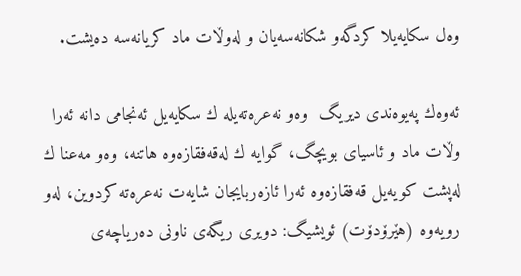وه‌ل سكایه‌یلا كردگه‌و شكانه‌سه‌یان و له‌وڵات ماد كریانه‌سه‌ ده‌یشت.

ئه‌وه‌ك په‌یوه‌ندى دیریگ  وه‌و نه‌عره‌ته‌یله‌ ك سكایه‌یل ئه‌نجامى دانه‌ ئه‌را وڵات ماد و ئاسیاى بویچگ، گوایه‌ ك له‌قه‌فقازه‌وه‌ هاتنه‌، وه‌و مه‌عنا ك له‌پشت كویه‌یل قه‌فقازه‌وه‌ ئه‌را ئازه‌ربایجان شایه‌ت نه‌عره‌ته‌ كردوین، له‌و رویه‌وه‌ (هێرۆدۆت) ئویشیگ: دویرى ریگه‌ى ناونى ده‌ریاچه‌ى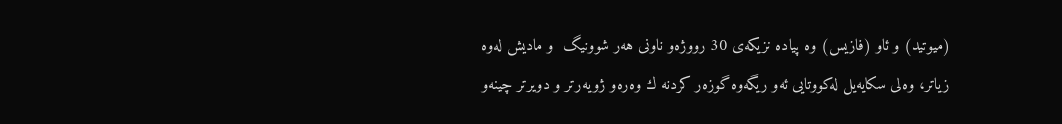(میوتید) و ئاو (فازیس) وه‌ پیاده‌ نزیكه‌ى 30 رووژه‌و ناونى هه‌ر شوونیگ  و مادیش له‌وه‌ زیاتر، وه‌لى سكایه‌یل له‌كووتایى ئه‌و ریگه‌وه‌ گوزه‌ر كردنه‌ ك وه‌ره‌و ژویه‌رتر و دویرتر چینه‌و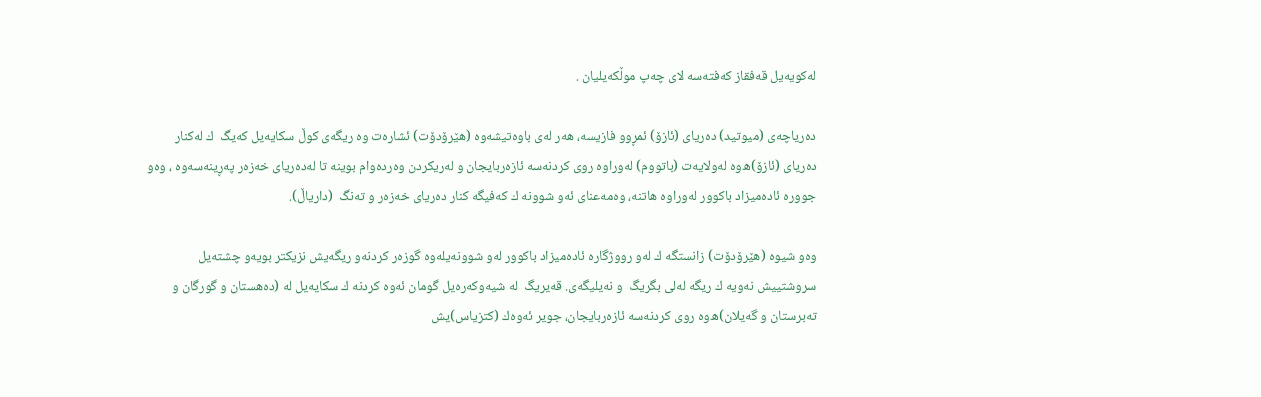له‌كویه‌یل قه‌فقاز كه‌فته‌سه‌ لاى چه‌پ موڵكه‌یلیان .

ده‌ریاچه‌ى (میوتید) ده‌ریاى (ئازۆ) ئمڕوو فازیسه‌، هه‌ر له‌ى باوه‌تیشه‌وه‌ (هێرۆدۆت) ئشاره‌ت وه‌ ریگه‌ى كوڵ سكایه‌یل كه‌یگ  ك له‌كنار ده‌ریاى (ئازۆ)ه‌وه‌ له‌ولایه‌ت (باتووم) له‌وراوه‌ روى كردنه‌سه‌ ئازه‌ربایجان و له‌ریكردن وه‌رده‌وام بوینه‌ تا له‌ده‌ریاى خه‌زه‌ر په‌ڕینه‌سه‌وه‌ ، وه‌و جووره‌ ئاده‌میزاد باكوور له‌وراوه‌ هاتنه‌، وه‌مه‌عناى ئه‌و شوونه‌ ك كه‌فیگه‌ كنار ده‌ریاى خه‌زه‌ر و ته‌نگ  (داریاڵ).

وه‌و شیوه‌ (هێرۆدۆت) زانستگه‌ ك له‌و رووژگاره‌ ئاده‌میزاد باكوور له‌و شوونه‌یله‌وه‌ گوزه‌ر كردنه‌و ریگه‌یش نزیكتر بویه‌و چشته‌یل سروشتییش نه‌ویه‌ ك ریگه‌ له‌لى بگریگ  و نه‌یلیگه‌ى. قه‌یریگ  له‌ شیه‌وكه‌ره‌یل گومان ئه‌وه‌ كردنه‌ ك سكایه‌یل له‌ (ده‌هستان و گورگان و ته‌برستان و گه‌یلان)ه‌وه‌ روى كردنه‌سه‌ ئازه‌ربایجان، جویر ئه‌وه‌ك (كتزیاس)یش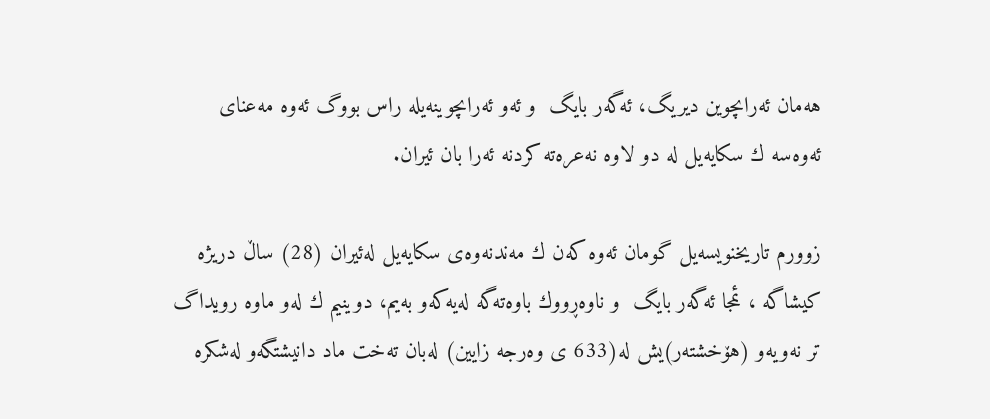هه‌مان ئه‌راىچوین دیریگ، ئه‌گه‌ر بایگ  و ئه‌و ئه‌راىچوینه‌یله‌ راس بووگ ئه‌وه‌ مه‌عناى ئه‌وه‌سه‌ ك سكایه‌یل له‌ دو لاوه‌ نه‌عره‌ته‌ كردنه‌ ئه‌را بان ئیران.

زوورم تاریخنویسه‌یل گومان ئه‌وه‌ كه‌ن ك مه‌ندنه‌وه‌ى سكایه‌یل له‌ئیران (28) ساڵ دریژه‌ كیشاگه‌ ، ئمجا ئه‌گه‌ر بایگ  و ناوه‌ڕووك باوه‌ته‌گه‌ له‌یه‌كه‌و به‌یم، دوینیم ك له‌و ماوه‌ رویداگ تر نه‌ویه‌و (هۆخشته‌ر)یش له‌(633 ى وه‌رجه‌ زایین) له‌بان ته‌خت ماد دانیشتگه‌و له‌شكره‌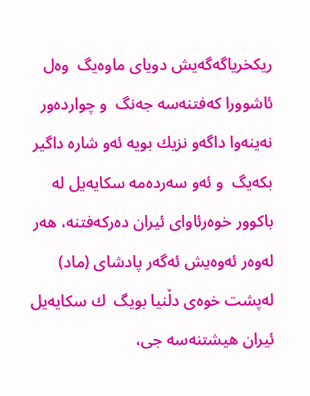ریكخریاگه‌گه‌یش دویاى ماوه‌یگ  وه‌ل ئاشوورا كه‌فتنه‌سه‌ جه‌نگ  و چوارده‌ور نه‌ینه‌وا داگه‌و نزیك بویه‌ ئه‌و شاره‌ داگیر بكه‌یگ  و ئه‌و سه‌رده‌مه‌ سكایه‌یل له‌ باكوور خوه‌رئاواى ئیران ده‌ركه‌فتنه‌، هه‌ر له‌وه‌ر ئه‌وه‌یش ئه‌گه‌ر پادشاى (ماد) له‌پشت خوه‌ى دڵنیا بویگ  ك سكایه‌یل ئیران هیشتنه‌سه‌ جى،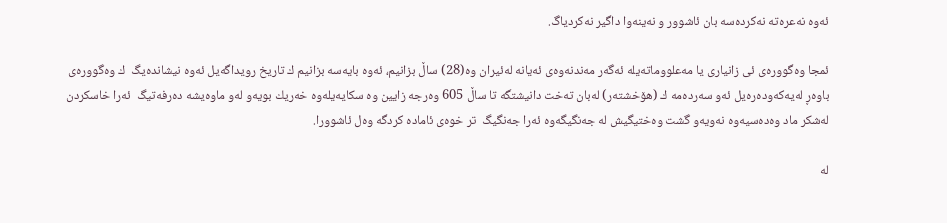ئه‌وه‌ نه‌عره‌ته‌ نه‌كرده‌سه‌ بان ئاشوور و نه‌ینه‌وا داگیر نه‌كردیاگ.

ئمجا وه‌گووره‌ى ئى زانیارى یا مه‌علووماته‌یله‌ ئه‌گه‌ر مه‌ندنه‌وه‌ى ئه‌یانه‌ له‌ئیران وه‌(28) ساڵ بزانیم، ئه‌وه‌ بایه‌سه‌ بزانیم ك تاریخ رویداگه‌یل ئه‌وه‌ نیشانده‌یگ  ك وه‌گووره‌ى باوه‌ڕ له‌یه‌كه‌وده‌ره‌یل ئه‌و سه‌رده‌مه‌ ك (هۆخشته‌ر) له‌بان ته‌خت دانیشتگه‌ تا ساڵ 605 وه‌رجه‌ زایین وه‌ سكایه‌یله‌وه‌ خه‌ریك بویه‌و له‌و ماوه‌یشه‌ ده‌رفه‌تیگ  ئه‌را خاسكردن له‌شكر ماد وه‌ده‌سیه‌وه‌ نه‌ویه‌و گشت وه‌ختیگیش له‌ جه‌نگیگه‌وه‌ ئه‌را جه‌نگیگ  تر خوه‌ى ئاماده‌ كردگه‌ وه‌ل ئاشوورا.

له‌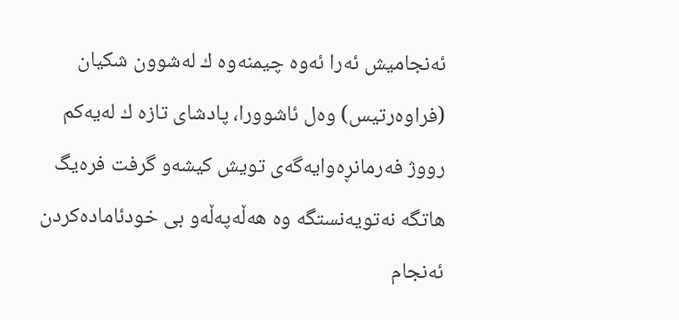ئه‌نجامیش ئه‌را ئه‌وه‌ چیمنه‌وه‌ ك له‌شوون شكیان (فراوه‌رتیس) وه‌ل ئاشوورا، پادشاى تازه‌ ك له‌یه‌كم رووژ فه‌رمانڕه‌وایه‌گه‌ى تویش كیشه‌و گرفت فره‌یگ  هاتگه‌ نه‌تویه‌نستگه‌ وه‌ هه‌ڵه‌په‌ڵه‌و بى خودئاماده‌كردن ئه‌نجام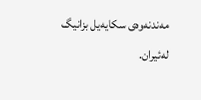مه‌ندنه‌وه‌ى سكایه‌یل بزانیگ  له‌ئیران.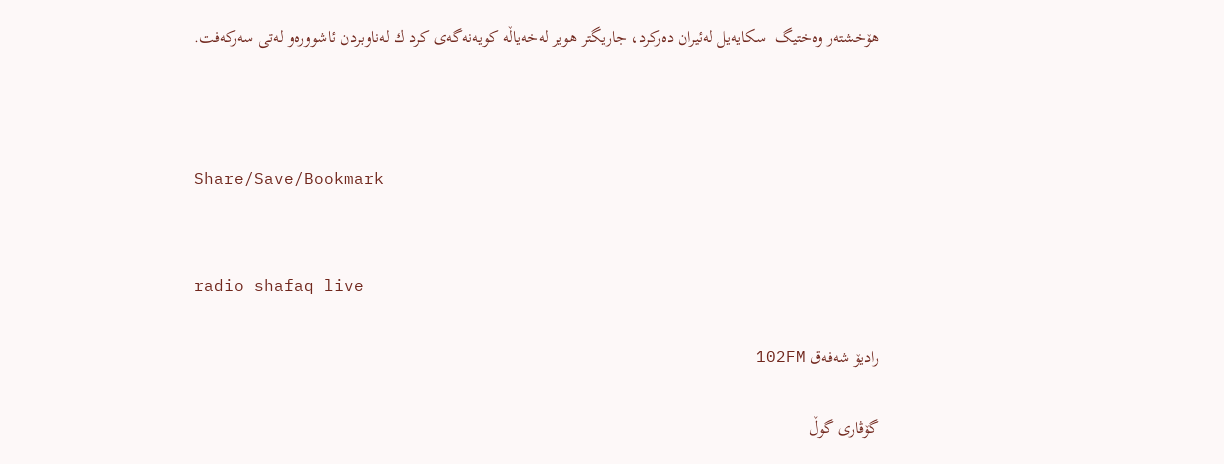هۆخشته‌ر وه‌ختیگ  سكایه‌یل له‌ئیران ده‌ركرد، جاریگتر هویر له‌خه‌یاڵه‌ كویه‌نه‌گه‌ى كرد ك له‌ناوبردن ئاشووره‌و له‌تى سه‌ركه‌فت.



Share/Save/Bookmark


radio shafaq live

رادیۆ شه‌فه‌ق 102FM

گۆڤاری گوڵ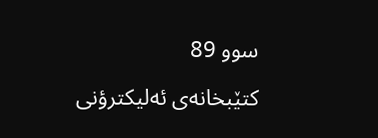سوو 89

كتێبخانه‌ی ئه‌ليكترؤنی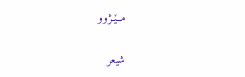مــێـژوو

شيعر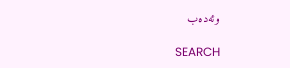وئه‌ده‌ب

SEARCH